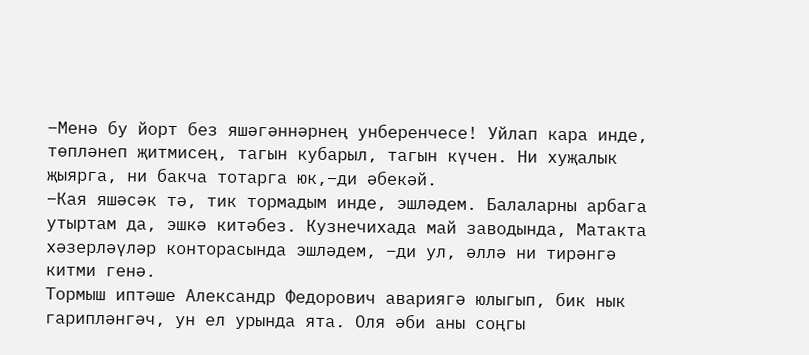–Менә бу йорт без яшәгәннәрнең унберенчесе! Уйлап кара инде, төпләнеп җитмисең, тагын кубарыл, тагын күчен. Ни хуҗалык җыярга, ни бакча тотарга юк,–ди әбекәй.
–Кая яшәсәк тә, тик тормадым инде, эшләдем. Балаларны арбага утыртам да, эшкә китәбез. Кузнечихада май заводында, Матакта хәзерләүләр конторасында эшләдем, –ди ул, әллә ни тирәнгә китми генә.
Тормыш иптәше Александр Федорович авариягә юлыгып, бик нык гарипләнгәч, ун ел урында ята. Оля әби аны соңгы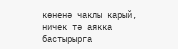көненә чаклы карый, ничек тә аякка бастырырга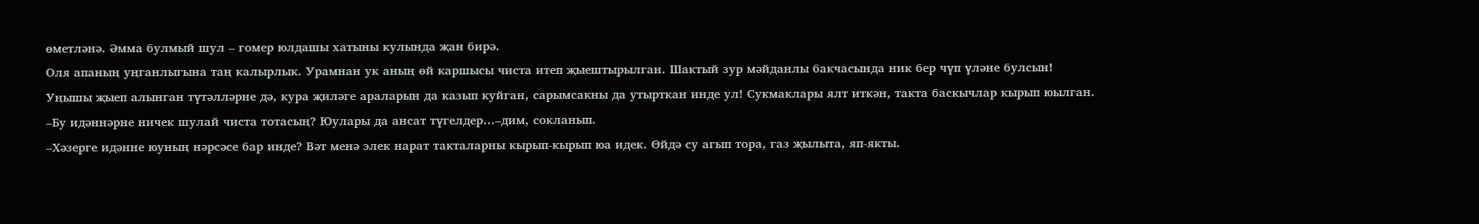өметләнә. Әмма булмый шул – гомер юлдашы хатыны кулында җан бирә.
Оля апаның уңганлыгына таң калырлык. Урамнан ук аның өй каршысы чиста итеп җыештырылган. Шактый зур мәйданлы бакчасында ник бер чүп үләне булсын! Уңышы җыеп алынган түтәлләрне дә, кура җиләге араларын да казып куйган, сарымсакны да утырткан инде ул! Сукмаклары ялт иткән, такта баскычлар кырып юылган.
–Бу идәннәрне ничек шулай чиста тотасың? Юулары да ансат түгелдер…–дим, сокланып.
–Хәзерге идәнне юуның нәрсәсе бар инде? Вәт менә элек нарат такталарны кырып-кырып юа идек. Өйдә су агып тора, газ җылыта, яп-якты.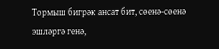Тормыш бигрәк ансат бит, сөенә-сөенә эшләргә генә,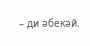– ди әбекәй.